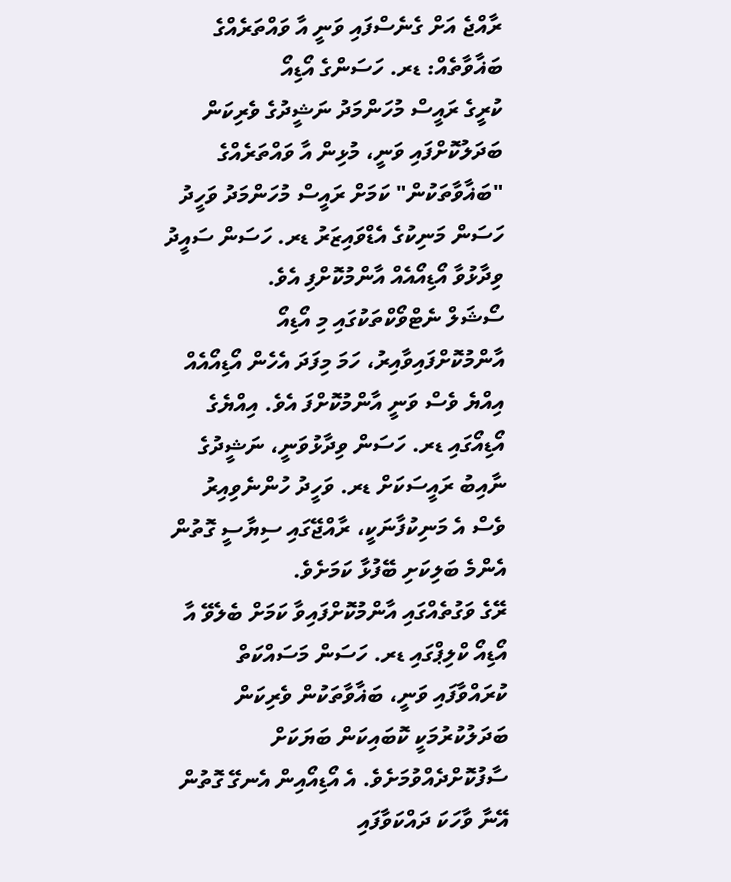ރާއްޖެ އަށް ގެނެސްފައި ވަނީ އާ ވައްތަރެއްގެ ބަޣާވާތެއް: ޑރ. ހަސަންގެ އޯޑިއޯ
ކުރީގެ ރައީސް މުހަންމަދު ނަޝީދުގެ ވެރިކަން ބަދަލުކޮށްފައި ވަނީ، މުޅިން އާ ވައްތަރެއްގެ "ބަޣާވާތަކުން" ކަމަށް ރައީސް މުހަންމަދު ވަހީދު ހަސަން މަނިކުގެ އެޑްވައިޒަރު ޑރ. ހަސަން ސައީދު ވިދާޅުވާ އޯޑިއޯއެއް އާންމުކޮށްފި އެވެ.
ސޯޝަލް ނެޓްވޯކްތަކުގައި މި އޯޑިއޯ އާންމުކޮށްފައިވާއިރު، ހަމަ މިފަދަ އެހެން އޯޑިއޯއެއް އިއްޔެ ވެސް ވަނީ އާންމުކޮށްފަ އެވެ. އިއްޔެގެ އޯޑިއޯގައި ޑރ. ހަސަން ވިދާޅުވަނީ، ނަޝީދުގެ ނާއިބު ރައީސަކަށް ޑރ. ވަހީދު ހުންނެވިއިރު ވެސް އެ މަނިކުފާނަކީ، ރާއްޖޭގައި ސިޔާސީ ގޮތުން އެންމެ ބަލިކަށި ބޭފުޅާ ކަމަށެވެ.
ރޭގެ ވަގުތެއްގައި އާންމުކޮށްފައިވާ ކަމަށް ބެލެވޭ އާ އޯޑިއޯ ކްލިޕްގައި ޑރ. ހަސަން މަސައްކަތް ކުރައްވާފައި ވަނީ، ބަޣާވާތަކުން ވެރިކަން ބަދަލުކުރުމަކީ ކޮބައިކަން ބަޔަކަށް ސާފުކޮށްދެއްވުމަށެވެ. އެ އޯޑިއޯއިން އެނގޭ ގޮތުން އޭނާ ވާހަކަ ދައްކަވާފައި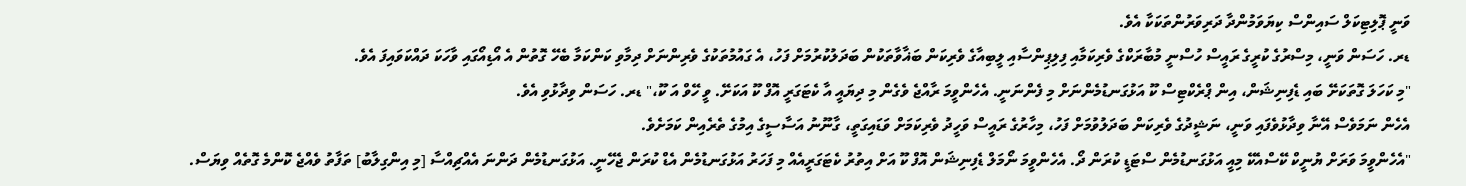ވަނީ ޕޮލިޓިކަލް ސައިންސް ކިޔަވަމުންދާ ދަރިވަރުންތަކަކާ އެވެ.
ޑރ. ހަސަން ވަނީ، މިސްރުގެ ކުރީގެ ރައީސް ހުސްނީ މުބާރަކްގެ ވެރިކަމާއި ފިލިޕިންސާއި ލީބިއާގެ ވެރިކަން ބަޣާވާތަކުން ބަދަލުކުރުމަށް ފަހު، އެ ގައުމުތަކުގެ ވެރިންނަށް ދިމާވި ކަންކަމާ ބެހޭ ގޮތުން އެ އޯޑިއޯގައި ވާހަކަ ދައްކަވައިފަ އެވެ.
"މި ކަހަލަ ގޮތަކަށޭ ބައި ޑެފިނިޝަން، އިން ޕްރެކްޓިސް ކޫ އަޅުގަނޑުމެންނަށް މި ފެންނަނީ. އެހެންވީމަ ރާއްޖެ ވެގެން މި ދިޔައީ އާ ކެޓަގަރީ އޮފް ކޫ އަކަށޭ. ވީ ހޭވް އަ ކޫ،" ޑރ. ހަސަން ވިދާޅުވި އެވެ.
އެހެން ނަމަވެސް އޭނާ ވިދާޅުވެފައި ވަނީ، ނަޝީދުގެ ވެރިކަން ބަދަލުވުމަށް ފަހު، މިހާރުގެ ރައީސް ވަހީދު ވެރިކަމަށް ވަޑައިގަތީ، ގާނޫނު އަސާސީގެ އިމުގެ ތެރެއިން ކަމަށެވެ.
"އެހެންވީމަ ވަރަށް ޔުނީކް ކޭސްއެކޭ މިއީ އަޅުގަނޑުމެން ސްޓަޑީ ކުރަން ދޯ. އެހެންވީމަ ނޯމަލް ޑެފިނިޝަން އޮފް ކޫ އަށް އިތުރު ކެޓަގަރީއެއް މި ފަހަރު އަޅުގަނޑުމެން އެޑް ކުރަން ޖެހޭނީ. އަޅުގަނޑުމެން ދަންނަ އެއްޗިއްސާ [މި އިންގިލާބު] ތަފާތު ވެއްޖެ ކޮންމެ ގޮތެއް ވިޔަސް.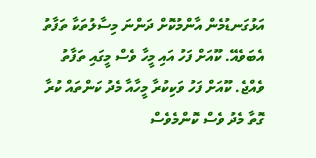އަޅުގަނޑުމެން އާންމުކޮށް ދަންނަ މިސާލުތަކާ ތަފާތު އެބަވެއޭ. ކޫއަށް ފަހު އައި މީހާ ވެސް މީގައި ތަފާތު ވެއްޖެ. ކޫއަށް ފަހު ވަކިކުރާ މީހާއާ މެދު ކަންތައް ކުރާ ގޮތާ މެދު ވެސް ކޮންމެވެސް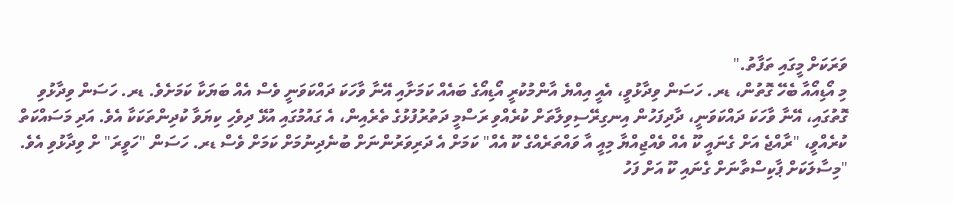ވަރަކަށް މީގައި ތަފާތު."
މި އޯޑިއޯއާ ބެހޭ ގޮތުން، ޑރ. ހަސަން ވިދާޅުވީ، އެއީ އިއްޔެ އާންމުކުރީ އޯޑިއޯގެ ބައެއް ކަމަށާއި އޭނާ ވާހަކަ ދައްކަވަނީ ވެސް އެއް ބަޔަކާ ކަމަށެވެ. ޑރ. ހަސަން ވިދާޅުވި ގޮތުގައި، އޭނާ ވާހަކަ ދައްކަވަނީ، ދާދިފަހުން އިނގިރޭސިވިލާތަށް ކުރެއްވި ރަސްމީ ދަތުރުފުޅުގެ ތެރެއިން، އެ ގައުމުގައި އުޅޭ ދިވެހި ކިޔަވާ ކުދިންތަކަކާ އެވެ. އަދި މަސައްކަތް ކުރެއްވީ، "ރާއްޖެ އަށް ގެނައީ ކޫ އެއް ވެއްޖިއްޔާ މިއީ އާ ވައްތަރެއްގެ ކޫ އެއް" ކަމަށް އެ ދަރިވަރުންނަށް ބުނެދިނުމަށް ކަމަށް ވެސް ޑރ. ހަސަން "ހަވީރަ" ށް ވިދާޅުވި އެވެ.
"މިސާލަކަށް ޕާކިސްތާނަށް ގެނައި ކޫ އަށް ފަހު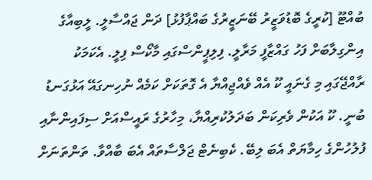ބުއްޓޫ [ކުރީގެ ބޮޑުވަޒީރު ބޭނަޒީރުގެ ބައްޕާފުޅު] ދަން ޖައްސާލީ. ލީބިއާގެ އިންގިލާބަށް ފަހު ގައްޒާފީ މަރާލީ. ފިލިޕީންސްގައި މާކޯސް ފިލީ. އެކަމަކު ރާއްޖޭގައި މި ގެނައީ ކޫ އެއް ވެއްޖިއްޔާ އެ ގޮތަކަށް ކަމެއް ނުހިނގައޭ އަޅުގަނޑު ބުނީ. ކޫ އަކުން ވެރިކަން ބަދަލުކުރިއްޔާ، މިހާރުގެ ރައީސްއަށް ސިފައިންނާއި ފުލުހުންގެ ހިމާޔަތް އެބަ ލިބޭ. ކެބިނެޓް ޖަލްސާތައް އެބަ ބާއްވާ. ތަންތަނަށް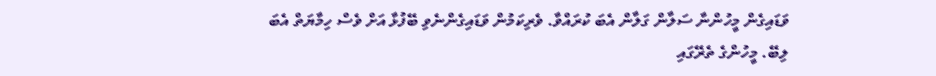ވަޑައިގެން މީހުންނާ ސަލާން ގަލާން އެބަ ކުރައްވާ. ވެރިކަމުން ވަޑައިގެންނެވި ބޭފުޅާ އަށް ވެސް ހިމާޔަތް އެބަ ލިބޭ. މީހުންގެ ތެރޭގައި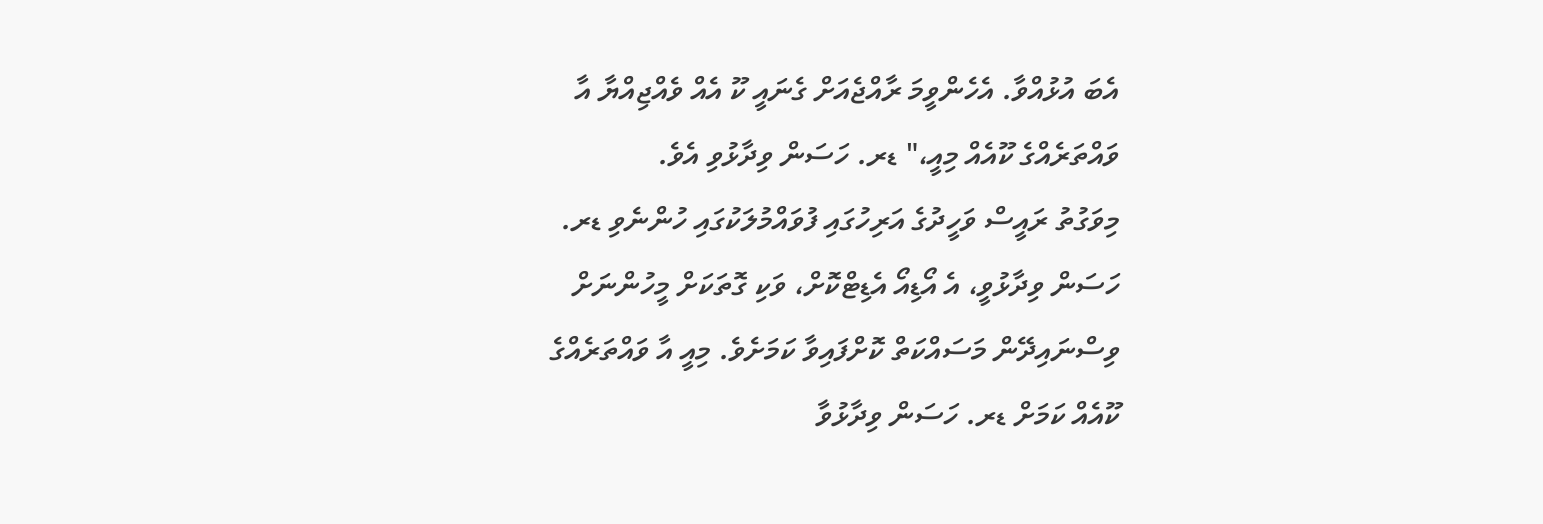އެބަ އުޅުއްވާ. އެހެންވީމަ ރާއްޖެއަށް ގެނައީ ކޫ އެއް ވެއްޖިއްޔާ އާ ވައްތަރެއްގެ ކޫއެއް މިއީ،" ޑރ. ހަސަން ވިދާޅުވި އެވެ.
މިވަގުތު ރައީސް ވަހީދުގެ އަރިހުގައި ފުވައްމުލަކުގައި ހުންނެވި ޑރ. ހަސަން ވިދާޅުވީ، އެ އޯޑިއޯ އެޑިޓްކޮށް، ވަކި ގޮތަކަށް މީހުންނަށް ވިސްނައިދޭން މަސައްކަތް ކޮށްފައިވާ ކަމަށެވެ. މިއީ އާ ވައްތަރެއްގެ ކޫއެއް ކަމަށް ޑރ. ހަސަން ވިދާޅުވާ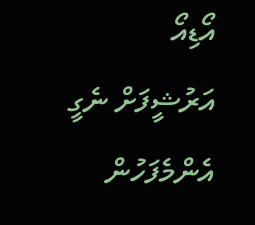އޯޑިއޯ
އަރުޝީފަށް ނެގީ
އެންމެފަހުން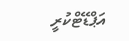އަޕްޑޭޓްކުރީ